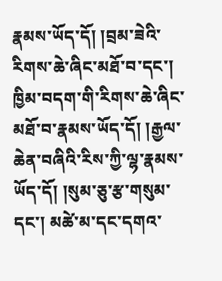རྣམས་ཡོད་དོ། །བྲམ་ཟེའི་རིགས་ཆེ་ཞིང་མཐོ་བ་དང་། ཁྱིམ་བདག་གི་རིགས་ཆེ་ཞིང་མཐོ་བ་རྣམས་ཡོད་དོ། །རྒྱལ་ཆེན་བཞིའི་རིས་ཀྱི་ལྷ་རྣམས་ཡོད་དོ། །སུམ་ཅུ་རྩ་གསུམ་དང་། མཚེ་མ་དང་དགའ་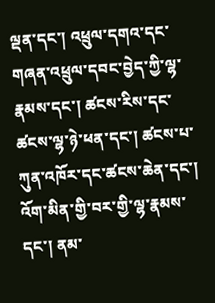ལྡན་དང་། འཕྲུལ་དགའ་དང་གཞན་འཕྲུལ་དབང་བྱེད་ཀྱི་ལྷ་རྣམས་དང་། ཚངས་རིས་དང་ཚངས་ལྷ་ཉེ་ཕན་དང་། ཚངས་པ་ཀུན་འཁོར་དང་ཚངས་ཆེན་དང་། འོག་མིན་གྱི་བར་གྱི་ལྷ་རྣམས་དང་། ནམ་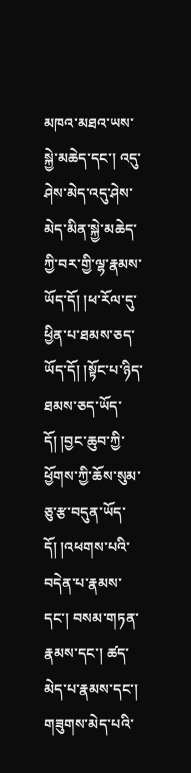མཁའ་མཐའ་ཡས་སྐྱེ་མཆེད་དང་། འདུ་ཤེས་མེད་འདུ་ཤེས་མེད་མིན་སྐྱེ་མཆེད་ཀྱི་བར་གྱི་ལྷ་རྣམས་ཡོད་དོ། །ཕ་རོལ་དུ་ཕྱིན་པ་ཐམས་ཅད་ཡོད་དོ། །སྟོང་པ་ཉིད་ཐམས་ཅད་ཡོད་དོ། །བྱང་ཆུབ་ཀྱི་ཕྱོགས་ཀྱི་ཆོས་སུམ་ཅུ་རྩ་བདུན་ཡོད་དོ། །འཕགས་པའི་བདེན་པ་རྣམས་དང་། བསམ་གཏན་རྣམས་དང་། ཚད་མེད་པ་རྣམས་དང་། གཟུགས་མེད་པའི་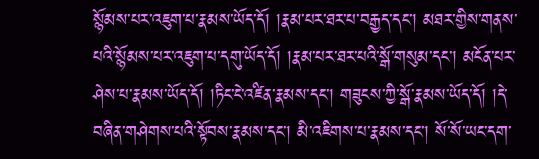སྙོམས་པར་འཇུག་པ་རྣམས་ཡོད་དོ། །རྣམ་པར་ཐར་པ་བརྒྱད་དང་། མཐར་གྱིས་གནས་པའི་སྙོམས་པར་འཇུག་པ་དགུ་ཡོད་དོ། །རྣམ་པར་ཐར་པའི་སྒོ་གསུམ་དང་། མངོན་པར་ཤེས་པ་རྣམས་ཡོད་དོ། །ཏིང་ངེ་འཛིན་རྣམས་དང་། གཟུངས་ཀྱི་སྒོ་རྣམས་ཡོད་དོ། །དེ་བཞིན་གཤེགས་པའི་སྟོབས་རྣམས་དང་། མི་འཇིགས་པ་རྣམས་དང་། སོ་སོ་ཡང་དག་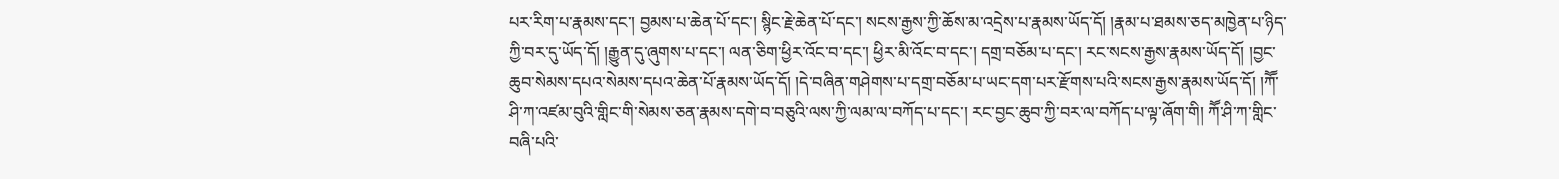པར་རིག་པ་རྣམས་དང་། བྱམས་པ་ཆེན་པོ་དང་། སྙིང་རྗེ་ཆེན་པོ་དང་། སངས་རྒྱས་ཀྱི་ཆོས་མ་འདྲེས་པ་རྣམས་ཡོད་དོ། །རྣམ་པ་ཐམས་ཅད་མཁྱེན་པ་ཉིད་ཀྱི་བར་དུ་ཡོད་དོ། །རྒྱུན་དུ་ཞུགས་པ་དང་། ལན་ཅིག་ཕྱིར་འོང་བ་དང་། ཕྱིར་མི་འོང་བ་དང་། དགྲ་བཅོམ་པ་དང་། རང་སངས་རྒྱས་རྣམས་ཡོད་དོ། །བྱང་ཆུབ་སེམས་དཔའ་སེམས་དཔའ་ཆེན་པོ་རྣམས་ཡོད་དོ། །དེ་བཞིན་གཤེགས་པ་དགྲ་བཅོམ་པ་ཡང་དག་པར་རྫོགས་པའི་སངས་རྒྱས་རྣམས་ཡོད་དོ། །ཀཽ་ཤི་ཀ་འཛམ་བུའི་གླིང་གི་སེམས་ཅན་རྣམས་དགེ་བ་བཅུའི་ལས་ཀྱི་ལམ་ལ་བཀོད་པ་དང་། རང་བྱང་ཆུབ་ཀྱི་བར་ལ་བཀོད་པ་ལྟ་ཞོག་གི། ཀཽ་ཤི་ཀ་གླིང་བཞི་པའི་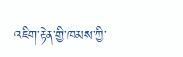འཇིག་རྟེན་གྱི་ཁམས་ཀྱི་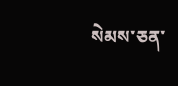སེམས་ཅན་